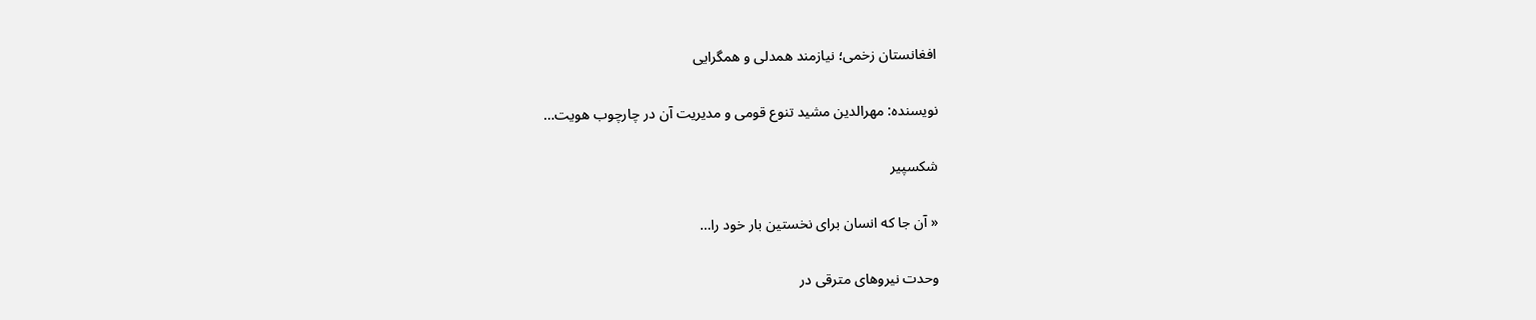افغانستان زخمی؛ نیازمند همدلی و همگرایی

نویسنده: مهرالدین مشید تنوع قومی و مدیریت آن در چارچوب هویت…

شکسپیر

« آن ‌جا که انسان برای نخستین ‌بار خود را…

وحدت نیروهای مترقی در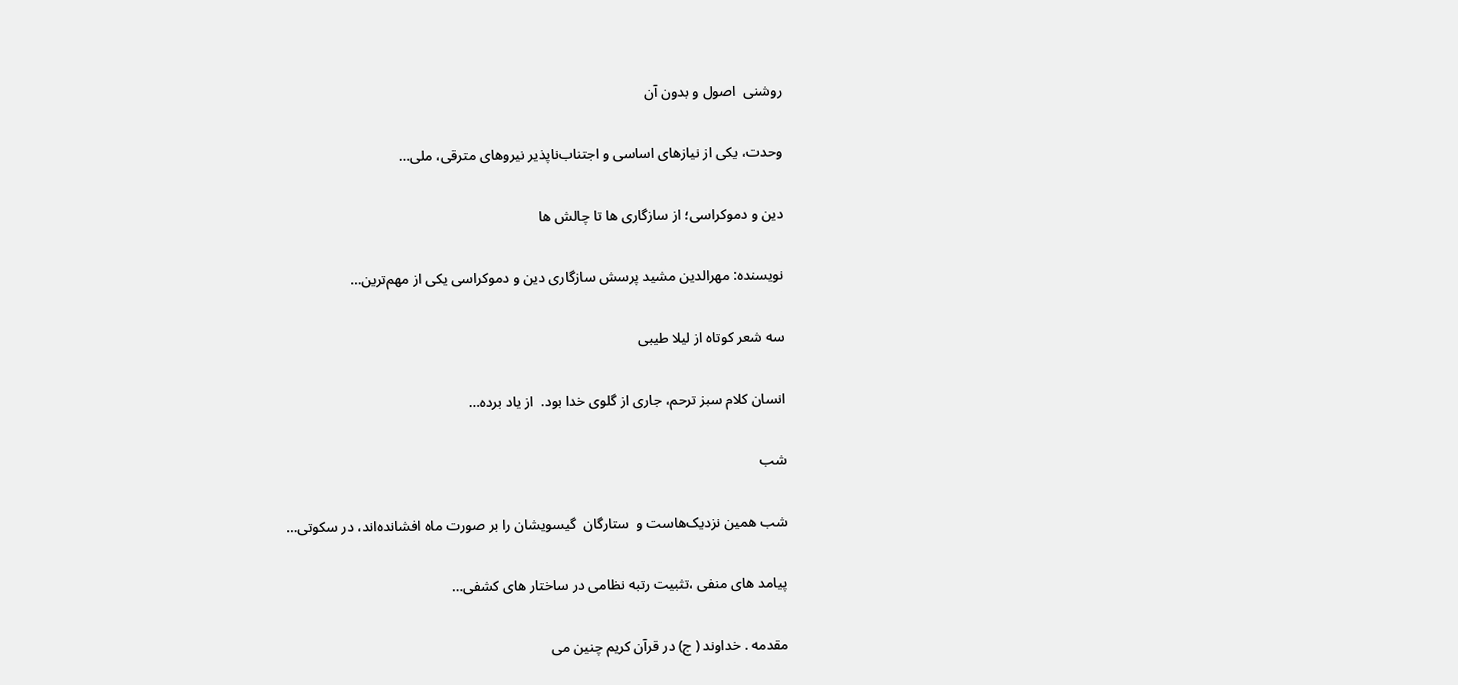روشنی  اصول و بدون آن

وحدت، یکی از نیازهای اساسی و اجتناب‌ناپذیر نیروهای مترقی، ملی…

دین و دموکراسی؛ از سازگاری ها تا چالش ها

نویسنده: مهرالدین مشید پرسش سازگاری دین و دموکراسی یکی از مهم‌ترین…

سه‌ شعر کوتاه از لیلا طیبی

انسان کلام سبز ترحم، جاری از گلوی خدا بود.  از یاد برده…

شب

شب همین نزدیک‌هاست و  ستارگان  گیسویشان را بر صورت ماه افشانده‌اند، در سکوتی…

پیامد های منفی ،تثبیت رتبه نظامی در ساختار های کشفی…

مقدمه . خداوند ( ج) در قرآن کریم چنین می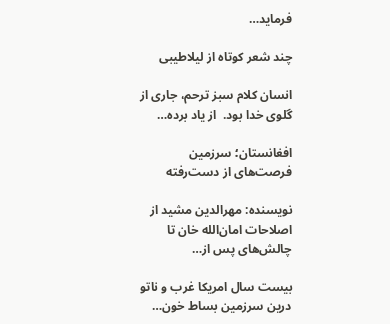فرماید…

چند شعر کوتاه از لیلاطیبی

انسان کلام سبز ترحم، جاری از گلوی خدا بود.  از یاد برده…

افغانستان؛ سرزمین فرصت‌های از دست‌رفته

نویسنده: مهرالدین مشید از اصلاحات امان‌الله خان تا چالش‌های پس از…

بیست سال امریکا غرب و ناتو درین سرزمین بساط خون…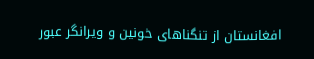افغانستان از تنگناهای خونین و ویرانگر عبور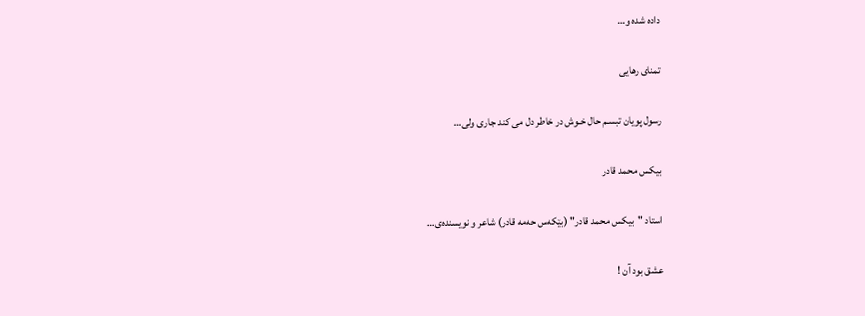داده شده و…

تمنای رهایی

رسول پویان تبسـم حال خـوش در خاطر دل می کند جاری ولی…

بیکس محمد قادر

استاد "بیکس محمد قادر" (بێکەس حەمە قادر) شاعر و نویسنده‌ی…

عشق بود آن !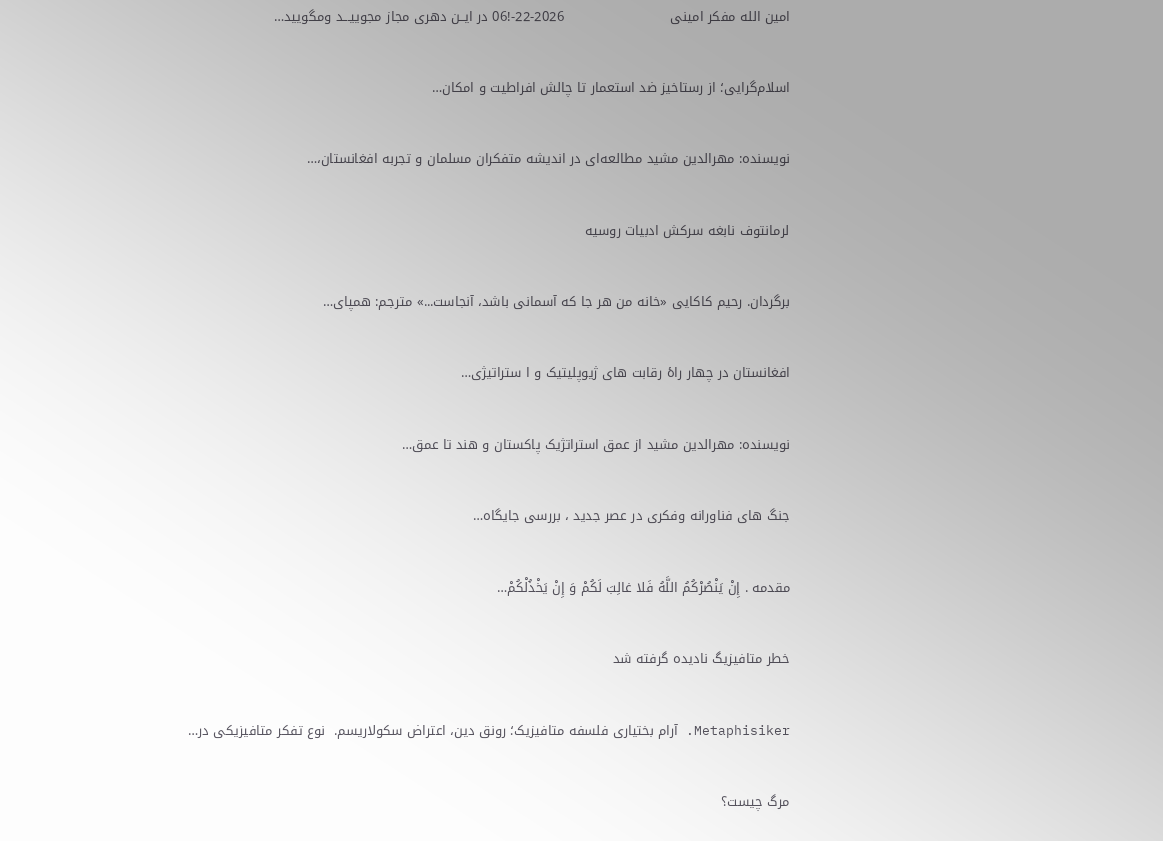امین الله مفکر امینی                        2026-22-!06 در ایــن دهری مجاز مجوییـــد ومگویید…

اسلام‌گرایی؛ از رستاخیز ضد استعمار تا چالش افراطیت و امکان…

نویسنده: مهرالدین مشید مطالعه‌ای در اندیشه متفکران مسلمان و تجربه افغانستان،…

لرمانتوف نابغه سرکش ادبیات روسیه

برگردان. رحیم کاکایی «خانه من هر جا که آسمانی باشد، آنجاست...» مترجم: همپای…

افغانستان در چهار راۀ رقابت های ژیوپلیتیک و ا ستراتیژی…

نویسنده: مهرالدین مشید از عمق استراتژیک پاکستان و هند تا عمق…

جنگ های فناورانه وفکری در عصر جدید ، بررسی جایگاه…

مقدمه . إِنْ يَنْصُرْكُمُ اللَّهُ فَلا غالِبَ لَكُمْ وَ إِنْ يَخْذُلْكُمْ…

خطر متافیزیگ نادیده گرفته شد

Metaphisiker. آرام بختیاری فلسفه متافیزیک؛ رونق دین، اعتراض سکولاریسم.  نوع تفکر متافیزیکی در…

مرگ چیست؟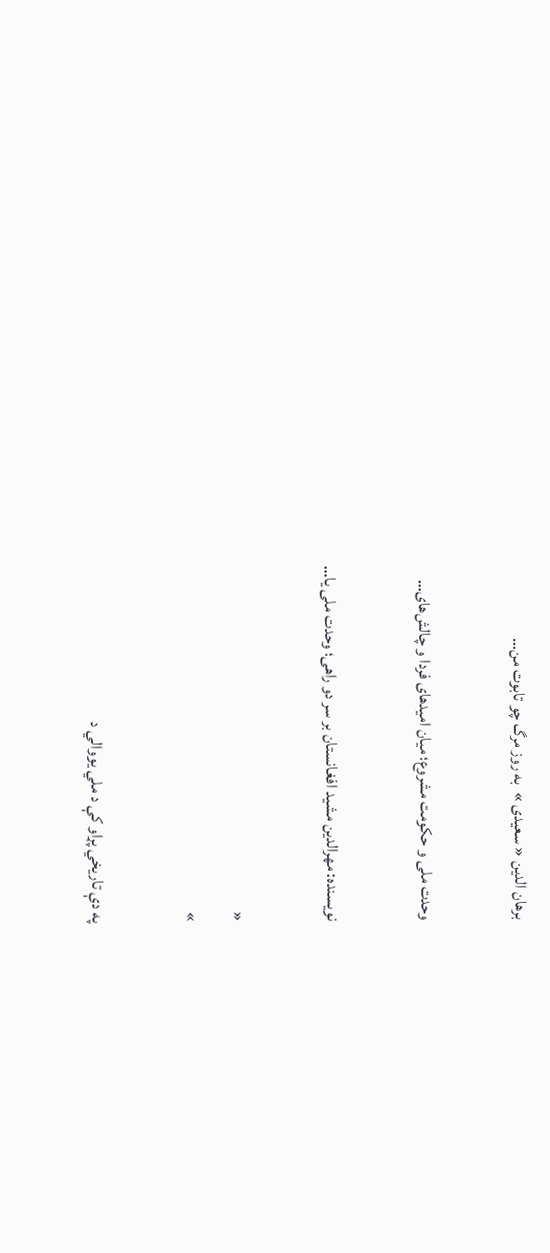برهان الدین « سعیدی »  به روز مرگ چو تابوت من…

وحدت ملی و حکومت مشروع؛ میان امیدهای فردا و چالش‌های…

نویسنده: مهرالدین مشید افغانستان بر سر دو راهی؛ وحدت ملی یا…

«
»

په دې تاریخي پړاو کې د ملي یووالي د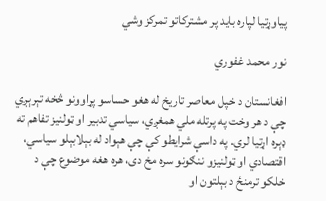پیاوړتیا لپاره باید پر مشترکاتو تمرکز وشي

نور محمد غفوري

افغانستان د خپل معاصر تاریخ له هغو حساسو پړاوونو څخه تېرېږي چې د هر وخت په پرتله ملي همغږي، سیاسي تدبیر او ټولنیز تفاهم ته ډېره اړتیا لري. په داسې شرایطو کې چې هېواد له بېلابېلو سیاسي، اقتصادي او ټولنیزو ننګونو سره مخ دی، هره هغه موضوع چې د خلکو ترمنځ د بېلتون او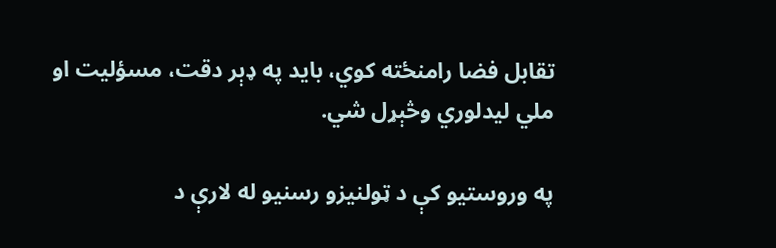تقابل فضا رامنځته کوي، باید په ډېر دقت، مسؤلیت او ملي لیدلوري وڅېړل شي.

په وروستیو کې د ټولنیزو رسنیو له لارې د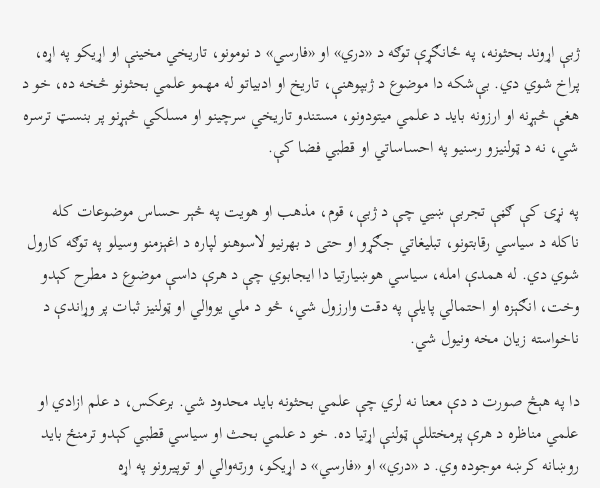ژبې اړوند بحثونه، په ځانګړې توګه د «دري» او «فارسي» د نومونو، تاریخي مخینې او اړیکو په اړه، پراخ شوي دي. بې‌شکه دا موضوع د ژبپوهنې، تاریخ او ادبیاتو له مهمو علمي بحثونو څخه ده، خو د هغې څېړنه او ارزونه باید د علمي میتودونو، مستندو تاریخي سرچینو او مسلکي څېړنو پر بنسټ ترسره شي، نه د ټولنیزو رسنیو په احساساتي او قطبي فضا کې.

په نړۍ کې ګڼې تجربې ښيي چې د ژبې، قوم، مذهب او هویت په څېر حساس موضوعات کله ناکله د سیاسي رقابتونو، تبلیغاتي جګړو او حتی د بهرنیو لاسوهنو لپاره د اغېزمنو وسیلو په توګه کارول شوي دي. له همدې امله، سیاسي هوښیارتیا دا ایجابوي چې د هرې داسې موضوع د مطرح کېدو وخت، انګېزه او احتمالي پایلې په دقت وارزول شي، څو د ملي یووالي او ټولنیز ثبات پر وړاندې د ناخواسته زیان مخه ونیول شي.

دا په هېڅ صورت د دې معنا نه لري چې علمي بحثونه باید محدود شي. برعکس، د علم ازادي او علمي مناظره د هرې پرمختللې ټولنې اړتیا ده. خو د علمي بحث او سیاسي قطبي کېدو ترمنځ باید روښانه کرښه موجوده وي. د «دري» او «فارسي» د اړیکو، ورته‌والي او توپیرونو په اړه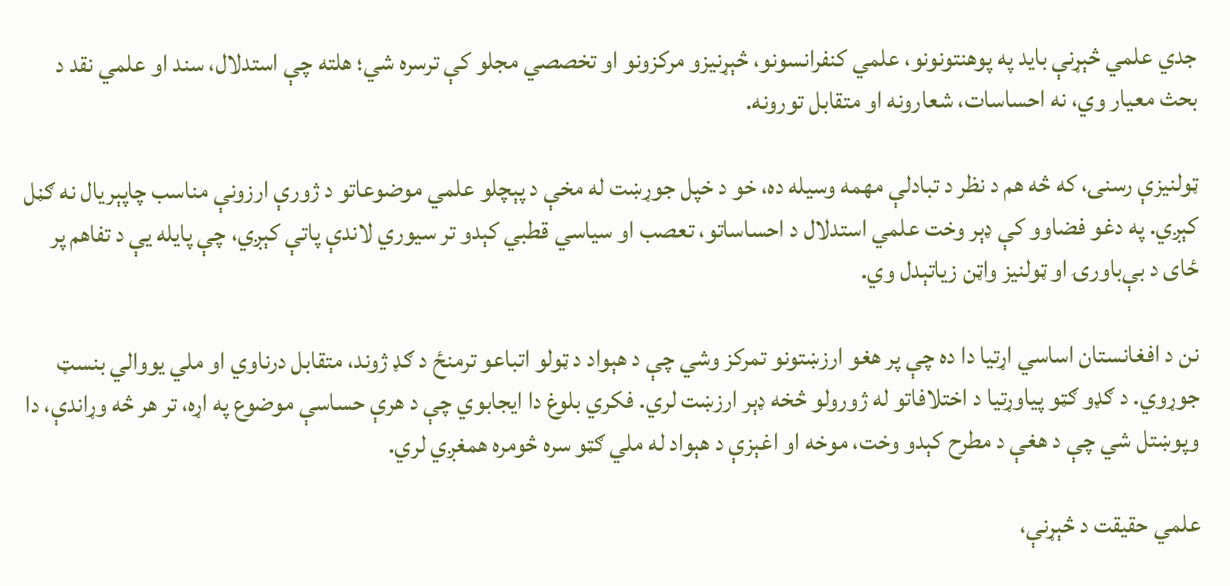جدي علمي څېړنې باید په پوهنتونونو، علمي کنفرانسونو، څېړنیزو مرکزونو او تخصصي مجلو کې ترسره شي؛ هلته چې استدلال، سند او علمي نقد د بحث معیار وي، نه احساسات، شعارونه او متقابل تورونه.

ټولنیزې رسنۍ، که څه هم د نظر د تبادلې مهمه وسیله ده، خو د خپل جوړښت له مخې د پېچلو علمي موضوعاتو د ژورې ارزونې مناسب چاپېریال نه ګڼل کېږي. په دغو فضاوو کې ډېر وخت علمي استدلال د احساساتو، تعصب او سیاسي قطبي کېدو تر سیوري لاندې پاتې کېږي، چې پایله یې د تفاهم پر ځای د بې‌باورۍ او ټولنیز واټن زیاتېدل وي.

نن د افغانستان اساسي اړتیا دا ده چې پر هغو ارزښتونو تمرکز وشي چې د هېواد د ټولو اتباعو ترمنځ د ګډ ژوند، متقابل درناوي او ملي یووالي بنسټ جوړوي. د ګډو ګټو پیاوړتیا د اختلافاتو له ژورولو څخه ډېر ارزښت لري. فکري بلوغ دا ایجابوي چې د هرې حساسې موضوع په اړه، تر هر څه وړاندې، دا وپوښتل شي چې د هغې د مطرح کېدو وخت، موخه او اغېزې د هېواد له ملي ګټو سره څومره همغږي لري.

علمي حقیقت د څېړنې،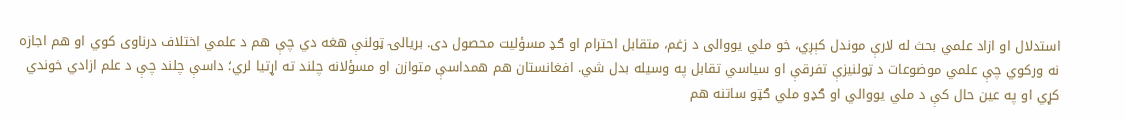استدلال او ازاد علمي بحث له لارې موندل کېږي، خو ملي یووالی د زغم، متقابل احترام او ګډ مسؤلیت محصول دی. بریالۍ ټولنې هغه دي چې هم د علمي اختلاف درناوی کوي او هم اجازه نه ورکوي چې علمي موضوعات د ټولنیزې تفرقې او سیاسي تقابل په وسیله بدل شي. افغانستان هم همداسې متوازن او مسؤلانه چلند ته اړتیا لري؛ داسې چلند چې د علم ازادي خوندي کړي او په عین حال کې د ملي یووالي او ګډو ملي ګټو ساتنه هم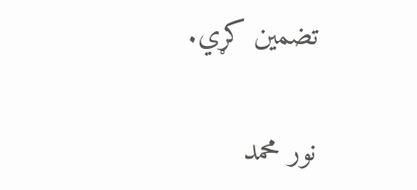تضمین کړي.

نور محمد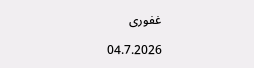غفوری

04.7.2026